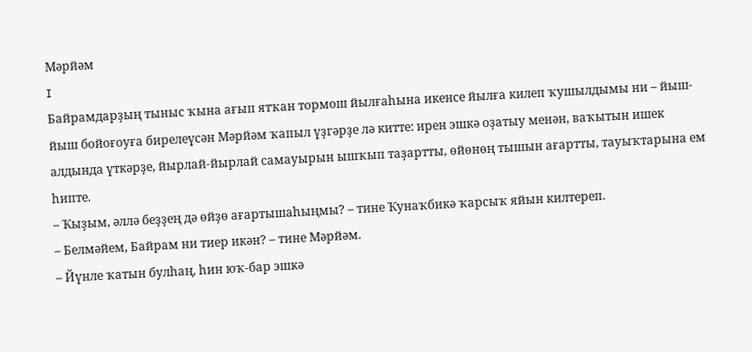Мәрйәм
I
Байрамдарҙың тыныс ҡына ағып ятҡан тормош йылғаһына икенсе йылға килеп ҡушылдымы ни – йыш-йыш бойоғоуға бирелеүсән Мәрйәм ҡапыл үҙгәрҙе лә китте: ирен эшкә оҙатыу менән, ваҡытын ишек алдында үткәрҙе, йырлай-йырлай самауырын ышҡып таҙартты, өйөнөң тышын ағартты, тауыҡтарына ем һипте.
– Ҡыҙым, әллә беҙҙең дә өйҙө ағартышаһыңмы? – тине Ҡунаҡбикә ҡарсыҡ яйын килтереп.
– Белмәйем, Байрам ни тиер икән? – тине Мәрйәм.
– Йүнле ҡатын булһаң, һин юҡ-бар эшкә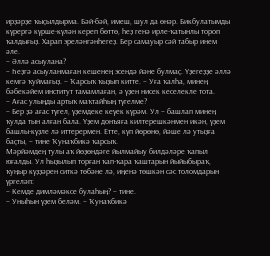ирҙәрҙе ҡыҫылдырма. Бәй-бәй, имеш, шул да өнәр. Бикбулатымды күрергә күрше-күлән кереп бөттө, һеҙ генә ирле-ҡатынлы тороп ҡалдығыҙ. Харап эреләнгәнһегеҙ. Бер самауыр сәй табыр инем әле.
– Әллә асыулана?
– Һеҙгә асыуланмаған кешенең эсендә йәне булмаҫ. Үҙегеҙҙе әллә кемгә ҡуймағыҙ. – Ҡарсыҡ ҡыҙып китте. – Уға ҡалһа, минең бәбекәйем институт тамамлаған, ә үҙен нисек кеселекле тота.
– Ағас улыңды артыҡ маҡтайһың түгелме?
– Бер ҙә ағас түгел, үҙемдеке кеүек күрәм. Ул – башлап минең ҡулда тын алған бала. Үҙем донъяға килтерешкәнмен икән, үҙем башлы-күҙле лә иттерермен. Етте, күп йөрөнө, йәше лә утыҙға баҫты, – тине Ҡунаҡбикә ҡарсыҡ.
Мәрйәмдең тулы аҡ йөҙөндәге йылмайыу билдәләре ҡапыл юғалды. Ул һыҙылып торған ҡап-ҡара ҡаштарын йыйыбыраҡ, ҡуңыр күҙҙәрен ситкә төбәне лә, иңенә төшкән сәс толомдарын үргеләп:
– Кемде димләмәксе булаһың? – тине.
– Уныһын үҙем беләм. – Ҡунаҡбикә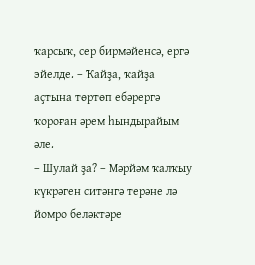ҡарсыҡ, сер бирмәйенсә, ергә эйелде. – Ҡайҙа, ҡайҙа аҫтына төртөп ебәрергә ҡороған әрем һындырайым әле.
– Шулай ҙа? – Мәрйәм ҡалҡыу күкрәген ситәнгә терәне лә йомро беләктәре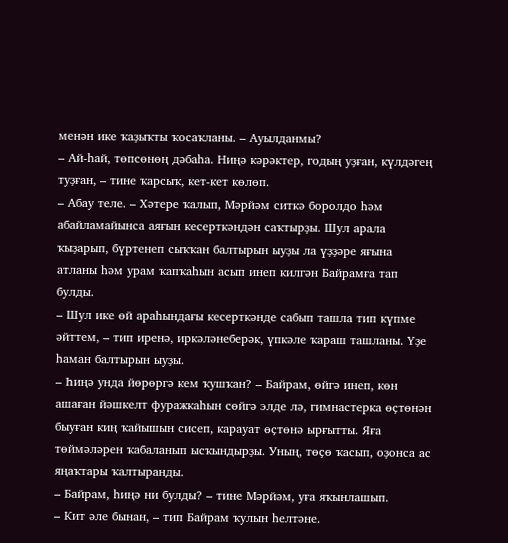менән ике ҡаҙыҡты ҡосаҡланы. – Ауылданмы?
– Ай-һай, төпсөнөң дәбаһа. Ниңә кәрәктер, годың уҙған, күлдәгең туҙған, – тине ҡарсыҡ, кет-кет көлөп.
– Абау теле. – Хәтере ҡалып, Мәрйәм ситкә боролдо һәм абайламайынса аяғын кесерткәндән саҡтырҙы. Шул арала ҡыҙарып, бүртенеп сыҡҡан балтырын ыуҙы ла үҙҙәре яғына атланы һәм урам ҡапҡаһын асып инеп килгән Байрамға тап булды.
– Шул ике өй араһындағы кесерткәнде сабып ташла тип күпме әйттем, – тип иренә, иркәләнеберәк, үпкәле ҡараш ташланы. Үҙе һаман балтырын ыуҙы.
– Һиңә унда йөрөргә кем ҡушҡан? – Байрам, өйгә инеп, көн ашаған йәшкелт фуражкаһын сөйгә элде лә, гимнастерка өҫтөнән быуған киң ҡайышын сисеп, карауат өҫтөнә ырғытты. Яға төймәләрен ҡабаланып ысҡындырҙы. Уның, төҫө ҡасып, оҙонса ас яңаҡтары ҡалтыранды.
– Байрам, һиңә ни булды? – тине Мәрйәм, уға яҡынлашып.
– Кит әле бынан, – тип Байрам ҡулын һелтәне.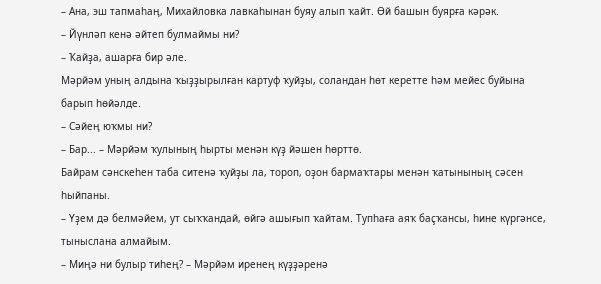– Ана, эш тапмаһаң, Михайловка лавкаһынан буяу алып ҡайт. Өй башын буярға кәрәк.
– Йүнләп кенә әйтеп булмаймы ни?
– Ҡайҙа, ашарға бир әле.
Мәрйәм уның алдына ҡыҙҙырылған картуф ҡуйҙы, соландан һөт керетте һәм мейес буйына барып һөйәлде.
– Сәйең юҡмы ни?
– Бар... – Мәрйәм ҡулының һырты менән күҙ йәшен һөрттө.
Байрам сәнскеһен таба ситенә ҡуйҙы ла, тороп, оҙон бармаҡтары менән ҡатынының сәсен һыйпаны.
– Үҙем дә белмәйем, ут сыҡҡандай, өйгә ашығып ҡайтам. Тупһаға аяҡ баҫҡансы, һине күргәнсе, тыныслана алмайым.
– Миңә ни булыр тиһең? – Мәрйәм иренең күҙҙәренә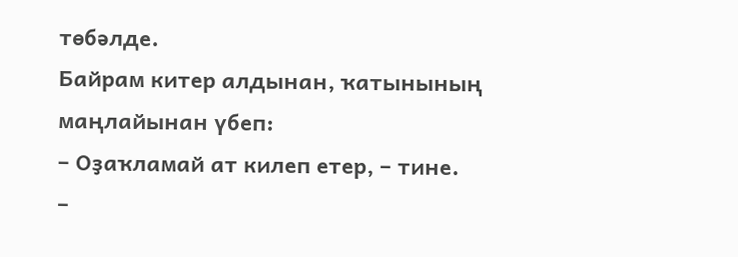төбәлде.
Байрам китер алдынан, ҡатынының маңлайынан үбеп:
– Оҙаҡламай ат килеп етер, – тине.
–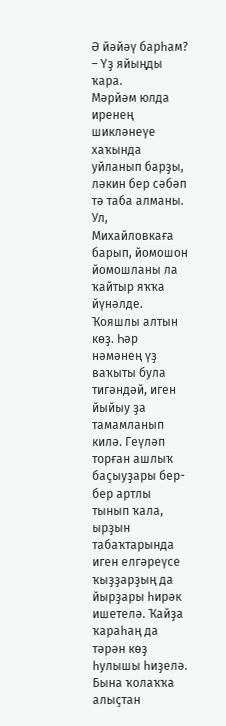Ә йәйәү барһам?
– Үҙ яйыңды ҡара.
Мәрйәм юлда иренең шикләнеүе хаҡында уйланып барҙы, ләкин бер сәбәп тә таба алманы. Ул, Михайловкаға барып, йомошон йомошланы ла ҡайтыр яҡҡа йүнәлде.
Ҡояшлы алтын көҙ. Һәр нәмәнең үҙ ваҡыты була тигәндәй, иген йыйыу ҙа тамамланып килә. Геүләп торған ашлыҡ баҫыуҙары бер-бер артлы тынып ҡала, ырҙын табаҡтарында иген елгәреүсе ҡыҙҙарҙың да йырҙары һирәк ишетелә. Ҡайҙа ҡараһаң да тәрән көҙ һулышы һиҙелә. Бына ҡолаҡҡа алыҫтан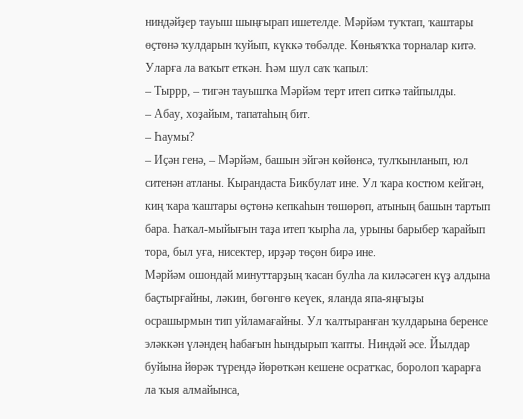ниндәйҙер тауыш шыңғырап ишетелде. Мәрйәм туҡтап, ҡаштары өҫтөнә ҡулдарын ҡуйып, күккә төбәлде. Көньяҡҡа торналар китә. Уларға ла ваҡыт еткән. Һәм шул саҡ ҡапыл:
– Тыррр, – тигән тауышҡа Мәрйәм терт итеп ситкә тайпылды.
– Абау, хоҙайым, тапатаһың бит.
– Һаумы?
– Иҫән генә, – Мәрйәм, башын эйгән көйөнсә, тулҡынланып, юл ситенән атланы. Кырандаста Бикбулат ине. Ул ҡара костюм кейгән, киң ҡара ҡаштары өҫтөнә кепкаһын төшөрөп, атының башын тартып бара. Һаҡал-мыйығын таҙа итеп ҡырһа ла, урыны барыбер ҡарайып тора, был уға, нисектер, ирҙәр төҫөн бирә ине.
Мәрйәм ошондай минуттарҙың ҡасан булһа ла киләсәген күҙ алдына баҫтырғайны, ләкин, бөгөнгө кеүек, яланда япа-яңғыҙы осрашырмын тип уйламағайны. Ул ҡалтыранған ҡулдарына беренсе эләккән үләндең һабағын һындырып ҡапты. Ниндәй әсе. Йылдар буйына йөрәк түрендә йөрөткән кешене осратҡас, боролоп ҡарарға ла ҡыя алмайынса,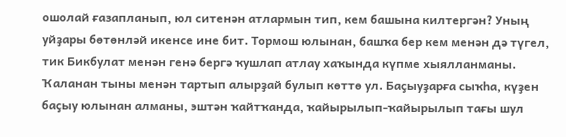ошолай ғазапланып, юл ситенән атлармын тип, кем башына килтергән? Уның уйҙары бөтөнләй икенсе ине бит. Тормош юлынан, башҡа бер кем менән дә түгел, тик Бикбулат менән генә бергә ҡушлап атлау хаҡында күпме хыялланманы. Ҡаланан тыны менән тартып алырҙай булып көттө ул. Баҫыуҙарға сыҡһа, күҙен баҫыу юлынан алманы, эштән ҡайтҡанда, ҡайырылып-ҡайырылып тағы шул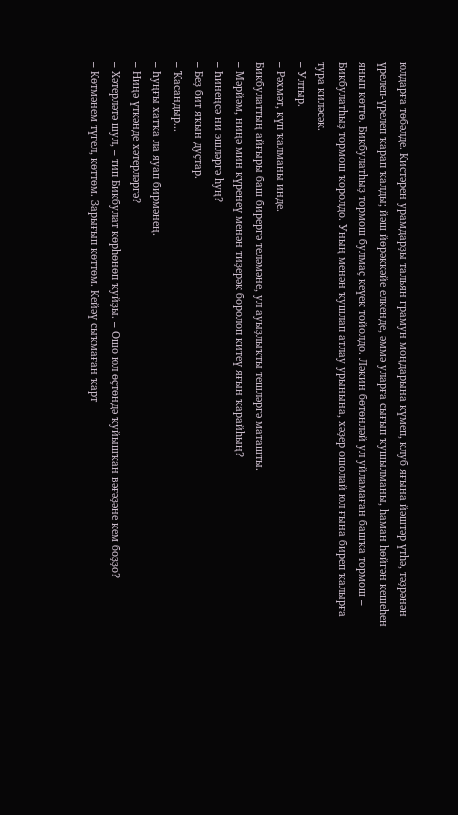юлдарға төбәлде. Кистәрен урамдарҙы тальян грамун моңдарына күмеп, клуб яғына йәштәр үтһә, тәҙрәнән үрелеп-үрелеп ҡарап ҡалды; йәш йөрәккәйе елкенде, әммә уларға сығып ҡушылманы, һаман һөйгән кешеһен янып көттө. Бикбулатһыҙ тормош булмаҫ кеүек тойолдо. Ләкин бөтөнләй ул уйламаған башҡа тормош – Бикбулатһыҙ тормош ҡоролдо. Уның менән ҡушлап атлау урынына, хәҙер ошолай юл ғына биреп ҡалырға тура киләсәк.
– Ултыр.
– Рәхмәт, күп ҡалманы инде.
Бикбулаттың айғыры баш бирергә теләмәне, ул ауыҙлыҡты тешләргә маташты.
– Мәрйәм, ниңә мин күренеү менән тиҙерәк боролоп китеү яғын ҡарайһың?
– Һинеңсә ни эшләргә һуң?
– Беҙ бит яҡын дуҫтар.
– Ҡасандыр...
– Һуңғы хатҡа ла яуап бирмәнең.
– Ниңә үткәнде хәтерләргә?
– Хәтерләтә шул, – тип Бикбулат көрһөнөп ҡуйҙы. – Ошо юл өҫтөндә ҡуйышҡан вәғәҙәне кем боҙҙо?
– Көтмәнем түгел, көттөм. Зарығып көттөм. Кейәү сыҡмаған ҡарт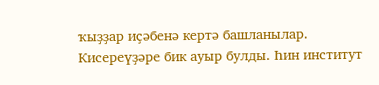ҡыҙҙар иҫәбенә кертә башланылар. Кисереүҙәре бик ауыр булды. Һин институт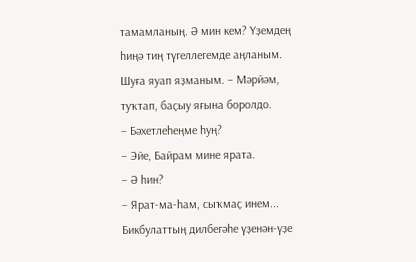тамамланың. Ә мин кем? Үҙемдең һиңә тиң түгеллегемде аңланым. Шуға яуап яҙманым. – Мәрйәм, туҡтап, баҫыу яғына боролдо.
– Бәхетлеһеңме һуң?
– Эйе, Байрам мине ярата.
– Ә һин?
– Ярат-ма-һам, сыҡмаҫ инем...
Бикбулаттың дилбегәһе үҙенән-үҙе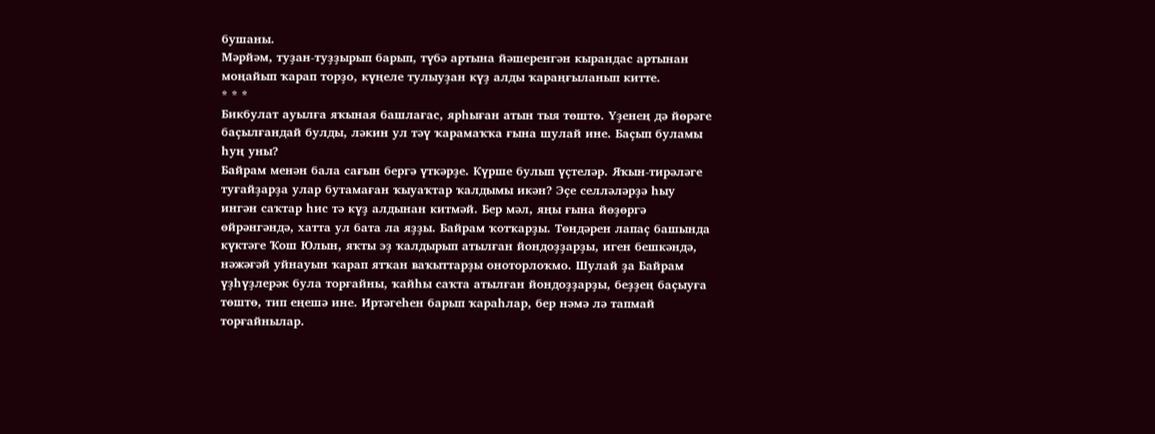бушаны.
Мәрйәм, туҙан-туҙҙырып барып, түбә артына йәшеренгән кырандас артынан моңайып ҡарап торҙо, күңеле тулыуҙан күҙ алды ҡараңғыланып китте.
* * *
Бикбулат ауылға яҡыная башлағас, ярһыған атын тыя төштө. Үҙенең дә йөрәге баҫылғандай булды, ләкин ул тәү ҡарамаҡҡа ғына шулай ине. Баҫып буламы һуң уны?
Байрам менән бала сағын бергә үткәрҙе. Күрше булып үҫтеләр. Яҡын-тирәләге туғайҙарҙа улар бутамаған ҡыуаҡтар ҡалдымы икән? Эҫе селләләрҙә һыу ингән саҡтар һис тә күҙ алдынан китмәй. Бер мәл, яңы ғына йөҙөргә өйрәнгәндә, хатта ул бата ла яҙҙы. Байрам ҡотҡарҙы. Төндәрен лапаҫ башында күктәге Ҡош Юлын, яҡты эҙ ҡалдырып атылған йондоҙҙарҙы, иген бешкәндә, нәжәғәй уйнауын ҡарап ятҡан ваҡыттарҙы оноторлоҡмо. Шулай ҙа Байрам үҙһүҙлерәк була торғайны, ҡайһы саҡта атылған йондоҙҙарҙы, беҙҙең баҫыуға төштө, тип еңешә ине. Иртәгеһен барып ҡараһлар, бер нәмә лә тапмай торғайнылар.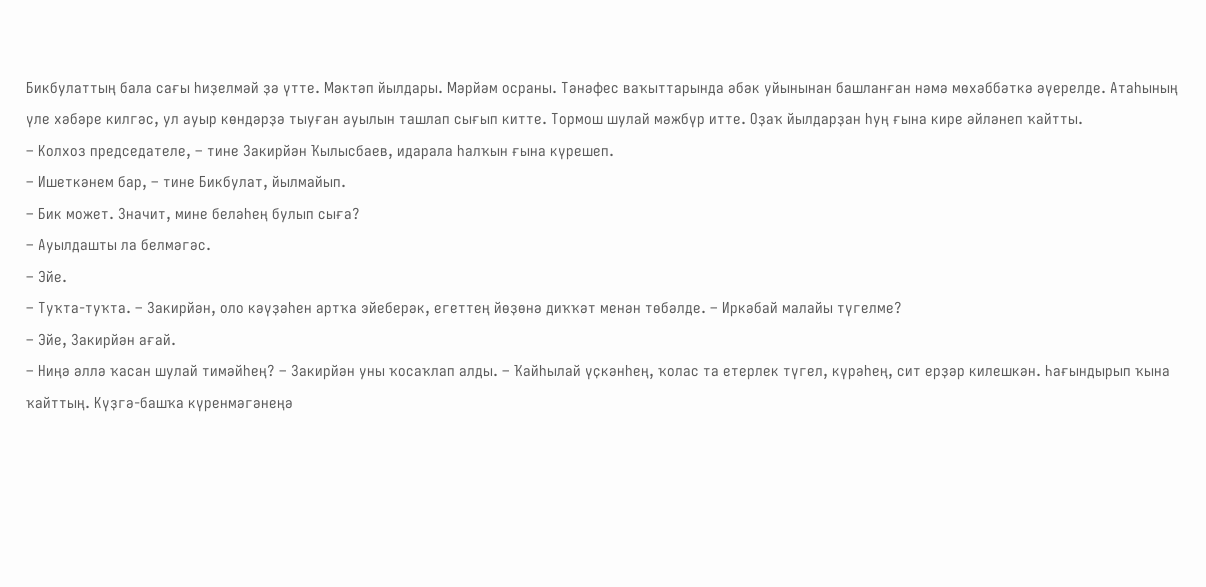Бикбулаттың бала сағы һиҙелмәй ҙә үтте. Мәктәп йылдары. Мәрйәм осраны. Тәнәфес ваҡыттарында әбәк уйынынан башланған нәмә мөхәббәткә әүерелде. Атаһының үле хәбәре килгәс, ул ауыр көндәрҙә тыуған ауылын ташлап сығып китте. Тормош шулай мәжбүр итте. Оҙаҡ йылдарҙан һуң ғына кире әйләнеп ҡайтты.
– Колхоз председателе, – тине Закирйән Ҡылысбаев, идарала һалҡын ғына күрешеп.
– Ишеткәнем бар, – тине Бикбулат, йылмайып.
– Бик может. Значит, мине беләһең булып сыға?
– Ауылдашты ла белмәгәс.
– Эйе.
– Туҡта-туҡта. – Закирйән, оло кәүҙәһен артҡа эйеберәк, егеттең йөҙөнә диҡҡәт менән төбәлде. – Иркәбай малайы түгелме?
– Эйе, Закирйән ағай.
– Ниңә әллә ҡасан шулай тимәйһең? – Закирйән уны ҡосаҡлап алды. – Ҡайһылай үҫкәнһең, ҡолас та етерлек түгел, күрәһең, сит ерҙәр килешкән. Һағындырып ҡына ҡайттың. Күҙгә-башҡа күренмәгәнеңә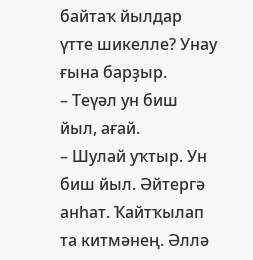байтаҡ йылдар үтте шикелле? Унау ғына барҙыр.
– Теүәл ун биш йыл, ағай.
– Шулай уҡтыр. Ун биш йыл. Әйтергә анһат. Ҡайтҡылап та китмәнең. Әллә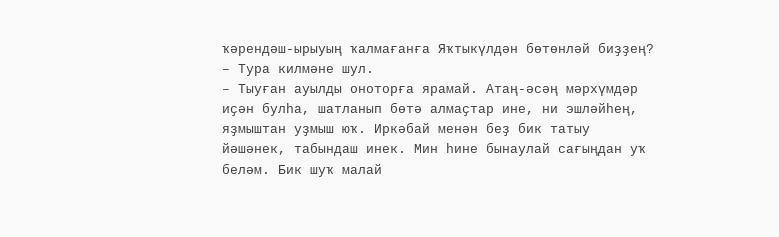ҡәрендәш-ырыуың ҡалмағанға Яҡтыкүлдән бөтөнләй биҙҙең?
– Тура килмәне шул.
– Тыуған ауылды оноторға ярамай. Атаң-әсәң мәрхүмдәр иҫән булһа, шатланып бөтә алмаҫтар ине, ни эшләйһең, яҙмыштан уҙмыш юҡ. Иркәбай менән беҙ бик татыу йәшәнек, табындаш инек. Мин һине бынаулай сағыңдан уҡ беләм. Бик шуҡ малай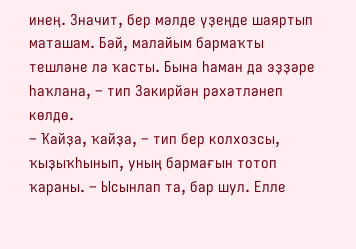инең. Значит, бер мәлде үҙеңде шаяртып маташам. Бәй, малайым бармаҡты тешләне лә ҡасты. Бына һаман да эҙҙәре һаҡлана, – тип Закирйән рәхәтләнеп көлдө.
– Ҡайҙа, ҡайҙа, – тип бер колхозсы, ҡыҙыҡһынып, уның бармағын тотоп ҡараны. – Ысынлап та, бар шул. Елле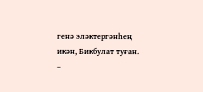генә эләктергәнһең икән, Бикбулат туған.
–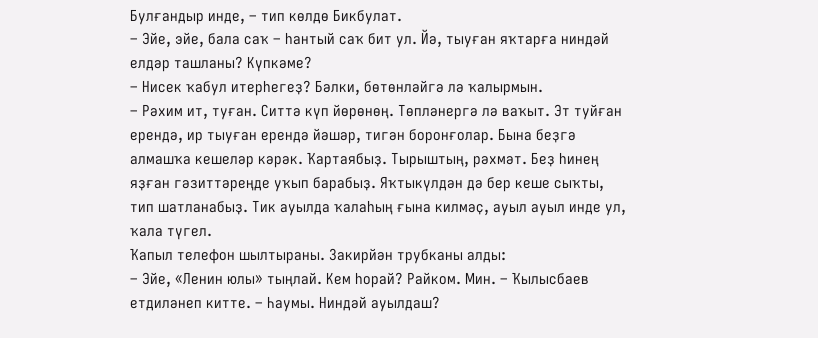Булғандыр инде, – тип көлдө Бикбулат.
– Эйе, эйе, бала саҡ – һантый саҡ бит ул. Йә, тыуған яҡтарға ниндәй елдәр ташланы? Күпкәме?
– Нисек ҡабул итерһегеҙ? Бәлки, бөтөнләйгә лә ҡалырмын.
– Рәхим ит, туған. Ситтә күп йөрөнөң. Төпләнергә лә ваҡыт. Эт туйған ерендә, ир тыуған ерендә йәшәр, тигән боронғолар. Бына беҙгә алмашҡа кешеләр кәрәк. Ҡартаябыҙ. Тырыштың, рәхмәт. Беҙ һинең яҙған гәзиттәреңде уҡып барабыҙ. Яҡтыкүлдән дә бер кеше сыҡты, тип шатланабыҙ. Тик ауылда ҡалаһың ғына килмәҫ, ауыл ауыл инде ул, ҡала түгел.
Ҡапыл телефон шылтыраны. Закирйән трубканы алды:
– Эйе, «Ленин юлы» тыңлай. Кем һорай? Райком. Мин. – Ҡылысбаев етдиләнеп китте. – Һаумы. Ниндәй ауылдаш?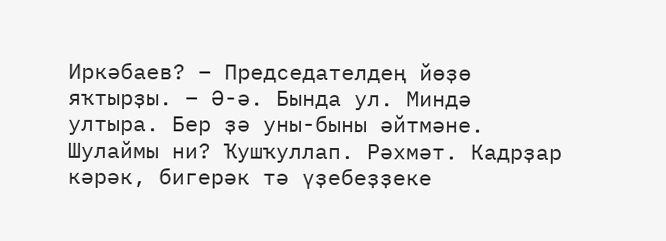Иркәбаев? – Председателдең йөҙө яҡтырҙы. – Ә-ә. Бында ул. Миндә ултыра. Бер ҙә уны-быны әйтмәне. Шулаймы ни? Ҡушҡуллап. Рәхмәт. Кадрҙар кәрәк, бигерәк тә үҙебеҙҙеке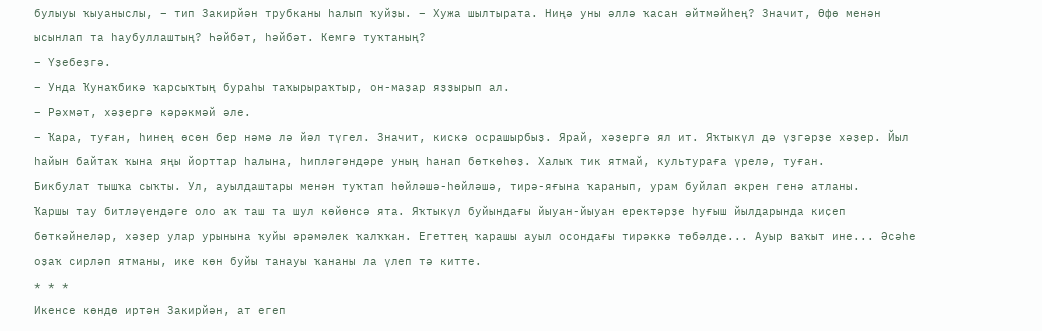булыуы ҡыуаныслы, – тип Закирйән трубканы һалып ҡуйҙы. – Хужа шылтырата. Ниңә уны әллә ҡасан әйтмәйһең? Значит, Өфө менән ысынлап та һаубуллаштың? Һәйбәт, һәйбәт. Кемгә туҡтаның?
– Үҙебеҙгә.
– Унда Ҡунаҡбикә ҡарсыҡтың бураһы таҡырыраҡтыр, он-маҙар яҙҙырып ал.
– Рәхмәт, хәҙергә кәрәкмәй әле.
– Ҡара, туған, һинең өсөн бер нәмә лә йәл түгел. Значит, кискә осрашырбыҙ. Ярай, хәҙергә ял ит. Яҡтыкүл дә үҙгәрҙе хәҙер. Йыл һайын байтаҡ ҡына яңы йорттар һалына, һипләгәндәре уның һанап бөткөһөҙ. Халыҡ тик ятмай, культураға үрелә, туған.
Бикбулат тышҡа сыҡты. Ул, ауылдаштары менән туҡтап һөйләшә-һөйләшә, тирә-яғына ҡаранып, урам буйлап әкрен генә атланы.
Ҡаршы тау битләүендәге оло аҡ таш та шул көйөнсә ята. Яҡтыкүл буйындағы йыуан-йыуан еректәрҙе һуғыш йылдарында киҫеп бөткәйнеләр, хәҙер улар урынына ҡуйы әрәмәлек ҡалҡҡан. Егеттең ҡарашы ауыл осондағы тирәккә төбәлде... Ауыр ваҡыт ине... Әсәһе оҙаҡ сирләп ятманы, ике көн буйы танауы ҡананы ла үлеп тә китте.
* * *
Икенсе көндө иртән Закирйән, ат егеп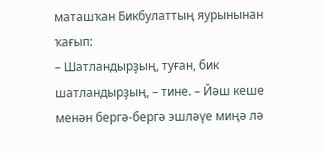маташҡан Бикбулаттың яурынынан ҡағып:
– Шатландырҙың, туған, бик шатландырҙың, – тине. – Йәш кеше менән бергә-бергә эшләүе миңә лә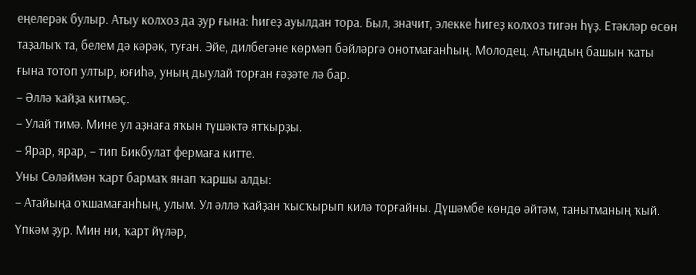еңелерәк булыр. Атыу колхоз да ҙур ғына: һигеҙ ауылдан тора. Был, значит, элекке һигеҙ колхоз тигән һүҙ. Етәкләр өсөн таҙалыҡ та, белем дә кәрәк, туған. Эйе, дилбегәне көрмәп бәйләргә онотмағанһың. Молодец. Атыңдың башын ҡаты ғына тотоп ултыр, юғиһә, уның дыулай торған ғәҙәте лә бар.
– Әллә ҡайҙа китмәҫ.
– Улай тимә. Мине ул аҙнаға яҡын түшәктә ятҡырҙы.
– Ярар, ярар, – тип Бикбулат фермаға китте.
Уны Сөләймән ҡарт бармаҡ янап ҡаршы алды:
– Атайыңа оҡшамағанһың, улым. Ул әллә ҡайҙан ҡысҡырып килә торғайны. Дүшәмбе көндө әйтәм, танытманың ҡый. Үпкәм ҙур. Мин ни, ҡарт йүләр,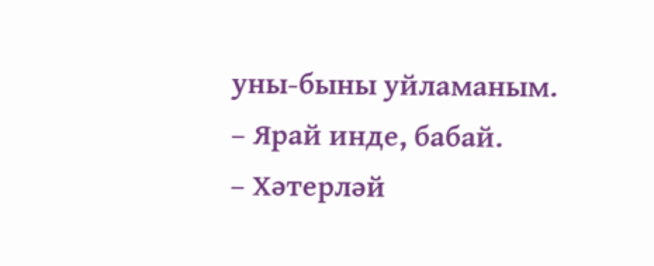уны-быны уйламаным.
– Ярай инде, бабай.
– Хәтерләй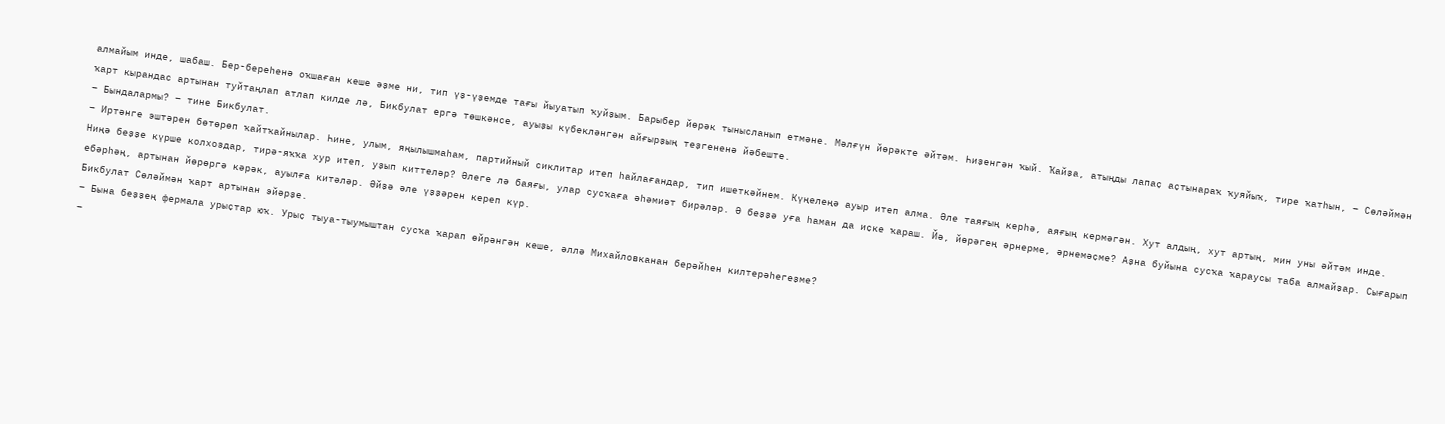алмайым инде, шабаш. Бер-береһенә оҡшаған кеше әҙме ни, тип үҙ-үҙемде тағы йыуатып ҡуйҙым. Барыбер йөрәк тынысланып етмәне. Мәлғүн йөрәкте әйтәм. Һиҙенгән ҡый. Ҡайҙа, атыңды лапаҫ аҫтынараҡ ҡуяйыҡ, тире ҡатһын, – Сөләймән ҡарт кырандас артынан туйтаңлап атлап килде лә, Бикбулат ергә төшкәнсе, ауыҙы күбекләнгән айғырҙың теҙгененә йәбеште.
– Бындалармы? – тине Бикбулат.
– Иртәнге эштәрен бөтөрөп ҡайтҡайнылар. Һине, улым, яңылышмаһам, партийный сиклитар итеп һайлағандар, тип ишеткәйнем. Күңелеңә ауыр итеп алма. Әле таяғың керһә, аяғың кермәгән. Хут алдың, хут артың, мин уны әйтәм инде. Ниңә беҙҙе күрше колхоздар, тирә-яҡҡа хур итеп, уҙып киттеләр? Әлеге лә баяғы, улар сусҡаға әһәмиәт бирәләр. Ә беҙҙә уға һаман да иҫке ҡараш. Йә, йөрәгең әрнерме, әрнемәҫме? Аҙна буйына сусҡа ҡараусы таба алмайҙар. Сығарып ебәрһәң, артынан йөрөргә кәрәк, ауылға китәләр. Әйҙә әле үҙҙәрен кереп күр.
Бикбулат Сөләймән ҡарт артынан эйәрҙе.
– Бына беҙҙең фермала урыҫтар юҡ. Урыҫ тыуа-тыумыштан сусҡа ҡарап өйрәнгән кеше, әллә Михайловканан берәйһен килтерәһегеҙме?
–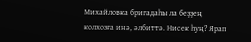Михайловка бригадаһы ла беҙҙең колхозға инә, әлбиттә. Нисек һуң? Ярап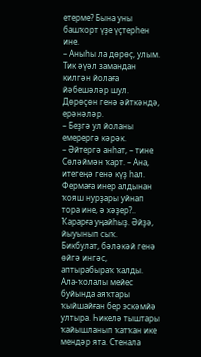етерме? Бына уны башҡорт үҙе үҫтерһен ине.
– Аныһы ла дөрөҫ, улым. Тик әүәл замандан килгән йолаға йәбешәләр шул. Дөрөҫөн генә әйткәндә, ерәнәләр.
– Беҙгә ул йоланы емерергә кәрәк.
– Әйтергә анһат, – тине Сөләймән ҡарт. – Ана, итегеңә генә күҙ һал. Фермаға инер алдынан ҡояш нурҙары уйнап тора ине, ә хәҙер?.. Ҡарарға уңайһыҙ. Әйҙә, йыуынып сыҡ.
Бикбулат, бәләкәй генә өйгә ингәс, аптырабыраҡ ҡалды. Ала-ҡолалы мейес буйында аяҡтары ҡыйшайған бер эскәмйә ултыра. Һикелә тыштары ҡайышланып ҡатҡан ике мендәр ята. Стенала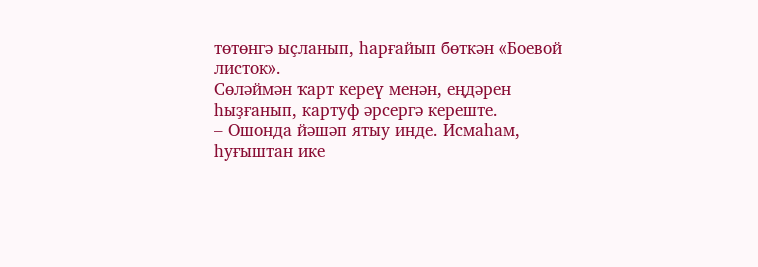төтөнгә ыҫланып, һарғайып бөткән «Боевой листок».
Сөләймән ҡарт кереү менән, еңдәрен һыҙғанып, картуф әрсергә кереште.
– Ошонда йәшәп ятыу инде. Исмаһам, һуғыштан ике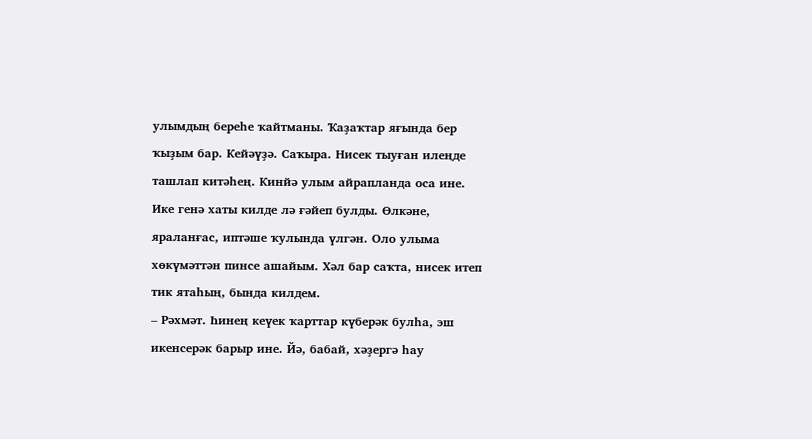улымдың береһе ҡайтманы. Ҡаҙаҡтар яғында бер ҡыҙым бар. Кейәүҙә. Саҡыра. Нисек тыуған илеңде ташлап китәһең. Кинйә улым айрапланда оса ине. Ике генә хаты килде лә ғәйеп булды. Өлкәне, яраланғас, иптәше ҡулында үлгән. Оло улыма хөкүмәттән пинсе ашайым. Хәл бар саҡта, нисек итеп тик ятаһың, бында килдем.
– Рәхмәт. Һинең кеүек ҡарттар күберәк булһа, эш икенсерәк барыр ине. Йә, бабай, хәҙергә һау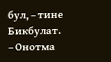бул, – тине Бикбулат.
– Онотма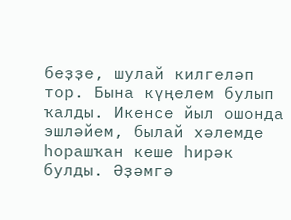беҙҙе, шулай килгеләп тор. Бына күңелем булып ҡалды. Икенсе йыл ошонда эшләйем, былай хәлемде һорашҡан кеше һирәк булды. Әҙәмгә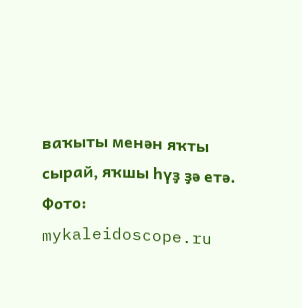ваҡыты менән яҡты сырай, яҡшы һүҙ ҙә етә.
Фото: mykaleidoscope.ru